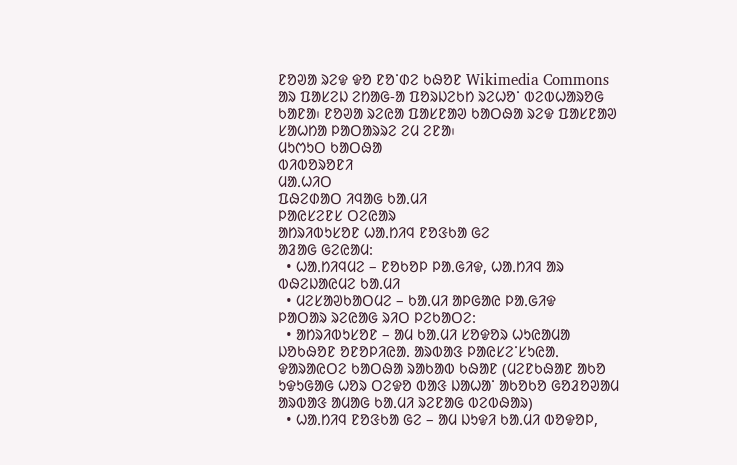ᱱᱚᱣᱟ ᱨᱮᱫ ᱫᱚ ᱱᱚᱸᱰᱮ ᱠᱷᱚᱱ Wikimedia Commons ᱟᱨ ᱯᱟᱥᱮᱡ ᱮᱴᱟᱜ-ᱟ ᱯᱚᱨᱡᱮᱠᱴ ᱨᱮᱦᱚᱸ ᱵᱮᱵᱦᱟᱨᱚᱜ ᱠᱟᱱᱟ᱾ ᱱᱚᱣᱟ ᱨᱮᱭᱟ ᱯᱟᱥᱱᱟᱣ ᱠᱟᱛᱷᱟ ᱨᱮᱫ ᱯᱟᱥᱱᱟᱣ ᱥᱟᱦᱴᱟ ᱞᱟᱛᱟᱨᱨᱮ ᱮᱢ ᱮᱱᱟ᱾
ᱢᱩᱬᱩᱛ ᱠᱟᱛᱷᱟ
ᱵᱤᱵᱚᱨᱚᱱᱤ
ᱢᱟᱹᱦᱤᱛ
ᱯᱷᱮᱰᱟᱛ ᱤᱧᱟᱜ ᱠᱟᱹᱢᱤ
ᱞᱟᱭᱥᱮᱱᱥ ᱛᱮᱭᱟᱨ
ᱟᱴᱨᱤᱵᱩᱥᱚᱱ ᱦᱟᱹᱴᱤᱧ ᱱᱚᱝᱠᱟ ᱜᱮ
ᱟᱲᱟᱜ ᱜᱮᱭᱟᱢ:
  • ᱦᱟᱹᱴᱤᱧᱢᱮ – ᱱᱚᱠᱚᱞ ᱞᱟᱹᱜᱤᱫ, ᱦᱟᱹᱴᱤᱧ ᱟᱨ ᱵᱷᱮᱡᱟᱭᱢᱮ ᱠᱟᱹᱢᱤ
  • ᱢᱮᱥᱟᱣᱠᱟᱛᱢᱮ – ᱠᱟᱹᱢᱤ ᱟᱞᱜᱟᱭ ᱞᱟᱹᱜᱤᱫ
ᱞᱟᱛᱟᱨ ᱨᱮᱭᱟᱜ ᱨᱤᱛ ᱞᱮᱠᱟᱛᱮ:
  • ᱟᱴᱨᱤᱵᱩᱥᱚᱱ – ᱟᱢ ᱠᱟᱹᱢᱤ ᱥᱚᱫᱚᱨ ᱦᱩᱭᱟᱢᱟ ᱡᱚᱠᱷᱚᱱ ᱚᱱᱚᱞᱤᱭᱟᱹ ᱟᱨᱵᱟᱝ ᱞᱟᱭᱥᱮᱸᱥᱩᱭᱟᱹ ᱫᱟᱨᱟᱭᱛᱮ ᱠᱟᱛᱷᱟ ᱨᱟᱠᱟᱵ ᱠᱷᱟᱱ (ᱢᱮᱱᱠᱷᱟᱱ ᱟᱠᱚ ᱩᱫᱩᱜᱟᱜ ᱦᱚᱨ ᱛᱮᱫᱚ ᱵᱟᱝ ᱡᱟᱦᱟᱸ ᱟᱠᱚᱠᱚ ᱜᱚᱲᱚᱣᱟᱢ ᱟᱨᱵᱟᱝ ᱟᱢᱟᱜ ᱠᱟᱹᱢᱤ ᱨᱮᱱᱟᱜ ᱵᱮᱵᱷᱟᱨ)
  • ᱦᱟᱹᱴᱤᱧ ᱱᱚᱝᱠᱟ ᱜᱮ – ᱟᱢ ᱡᱩᱫᱤ ᱠᱟᱹᱢᱤ ᱵᱚᱫᱚᱞ,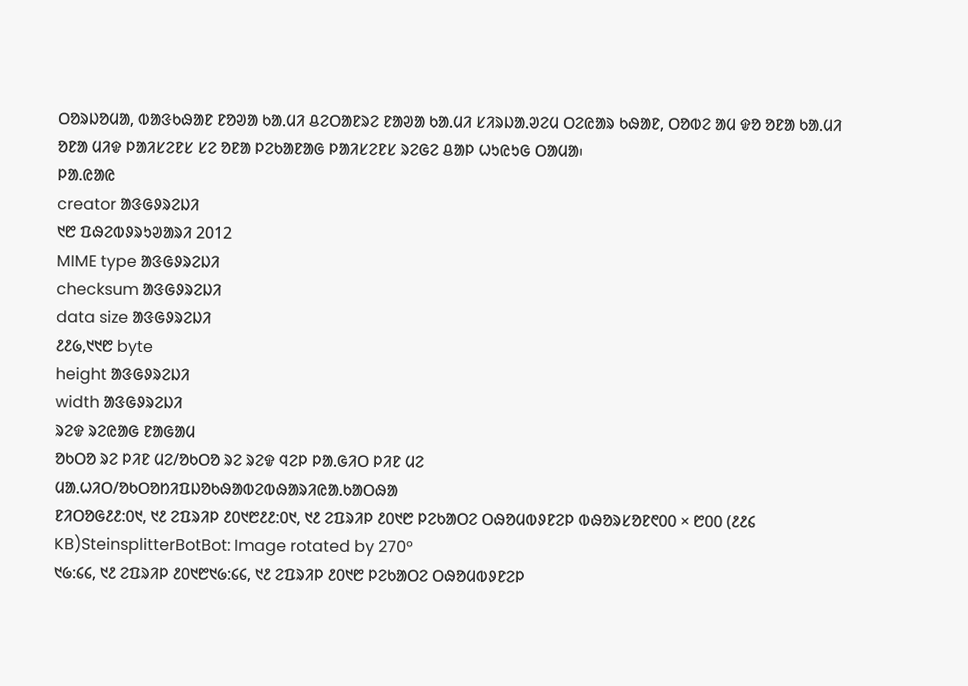ᱛᱚᱨᱡᱚᱢᱟ, ᱵᱟᱝᱠᱷᱟᱱ ᱱᱚᱣᱟ ᱠᱟᱹᱢᱤ ᱪᱮᱛᱟᱱᱨᱮ ᱱᱟᱣᱟ ᱠᱟᱹᱢᱤ ᱥᱤᱨᱡᱟᱹᱣᱮᱢ ᱛᱮᱭᱟᱨ ᱠᱷᱟᱱ, ᱛᱚᱵᱮ ᱟᱢ ᱫᱚ ᱚᱱᱟ ᱠᱟᱹᱢᱤ ᱚᱱᱟ ᱢᱤᱫ ᱞᱟᱤᱥᱮᱱᱥ ᱥᱮ ᱚᱱᱟ ᱞᱮᱠᱟᱱᱟᱜ ᱞᱟᱤᱥᱮᱱᱥ ᱨᱮᱜᱮ ᱪᱟᱞ ᱦᱩᱭᱩᱜ ᱛᱟᱢᱟ᱾
ᱞᱟ.ᱭᱟᱭ
creator ᱟᱝᱜᱽᱨᱮᱡᱤ
᱑᱘ ᱯᱷᱮᱵᱽᱨᱩᱣᱟᱨᱤ 2012
MIME type ᱟᱝᱜᱽᱨᱮᱡᱤ
checksum ᱟᱝᱜᱽᱨᱮᱡᱤ
data size ᱟᱝᱜᱽᱨᱮᱡᱤ
᱒᱒᱙,᱑᱑᱘ byte
height ᱟᱝᱜᱽᱨᱮᱡᱤ
width ᱟᱝᱜᱽᱨᱮᱡᱤ
ᱨᱮᱫ ᱨᱮᱭᱟᱜ ᱱᱟᱜᱟᱢ
ᱚᱠᱛᱚ ᱨᱮ ᱞᱤᱱ ᱢᱮ/ᱚᱠᱛᱚ ᱨᱮ ᱨᱮᱫ ᱧᱮᱞ ᱞᱟᱹᱜᱤᱛ ᱞᱤᱱ ᱢᱮ
ᱢᱟᱹᱦᱤᱛ/ᱚᱠᱛᱚᱴᱤᱯᱡᱚᱠᱷᱟᱵᱮᱵᱷᱟᱨᱤᱭᱟᱹᱠᱟᱛᱷᱟ
ᱱᱤᱛᱚᱜ᱒᱒:᱐᱑, ᱑᱒ ᱮᱯᱨᱤᱞ ᱒᱐᱑᱘᱒᱒:᱐᱑, ᱑᱒ ᱮᱯᱨᱤᱞ ᱒᱐᱑᱘ ᱞᱮᱠᱟᱛᱮ ᱛᱷᱚᱢᱵᱽᱱᱮᱞ ᱵᱷᱚᱨᱥᱚᱱ᱖᱐᱐ × ᱘᱐᱐ (᱒᱒᱔ KB)SteinsplitterBotBot: Image rotated by 270°
᱑᱙:᱔᱔, ᱑᱒ ᱮᱯᱨᱤᱞ ᱒᱐᱑᱘᱑᱙:᱔᱔, ᱑᱒ ᱮᱯᱨᱤᱞ ᱒᱐᱑᱘ ᱞᱮᱠᱟᱛᱮ ᱛᱷᱚᱢᱵᱽᱱᱮᱞ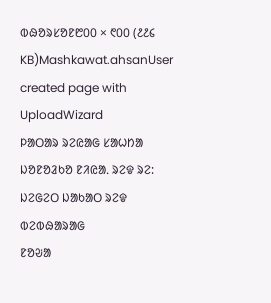ᱵᱷᱚᱨᱥᱚᱱ᱘᱐᱐ × ᱖᱐᱐ (᱒᱒᱔ KB)Mashkawat.ahsanUser created page with UploadWizard
ᱞᱟᱛᱟᱨ ᱨᱮᱭᱟᱜ ᱥᱟᱦᱴᱟ ᱡᱚᱱᱚᱲᱠᱚ ᱱᱤᱭᱟᱹ ᱨᱮᱫ ᱨᱮ:
ᱡᱮᱜᱮᱛ ᱡᱟᱠᱟᱛ ᱨᱮᱫ ᱵᱮᱵᱷᱟᱨᱟᱜ
ᱱᱚᱶᱟ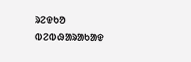ᱨᱮᱫᱠᱚ ᱵᱮᱵᱷᱟᱨᱟᱠᱟᱫ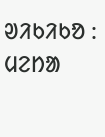ᱣᱤᱠᱤᱠᱚ :
ᱢᱮᱴᱟ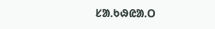ᱥᱟᱹᱠᱷᱭᱟᱹᱛ